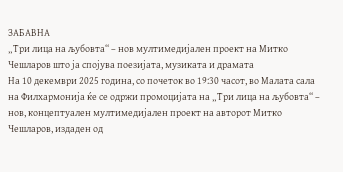ЗАБАВНА
„Три лица на љубовта“ – нов мултимедијален проект на Митко Чешларов што ја спојува поезијата, музиката и драмата
На 10 декември 2025 година, со почеток во 19:30 часот, во Малата сала на Филхармонија ќе се одржи промоцијата на „Три лица на љубовта“ – нов, концептуален мултимедијален проект на авторот Митко Чешларов, издаден од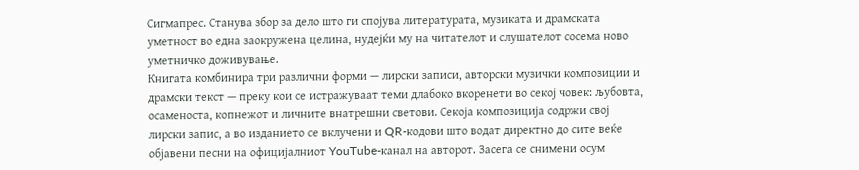Сигмапрес. Станува збор за дело што ги спојува литературата, музиката и драмската уметност во една заокружена целина, нудејќи му на читателот и слушателот сосема ново уметничко доживување.
Книгата комбинира три различни форми — лирски записи, авторски музички композиции и драмски текст — преку кои се истражуваат теми длабоко вкоренети во секој човек: љубовта, осаменоста, копнежот и личните внатрешни светови. Секоја композиција содржи свој лирски запис, а во изданието се вклучени и QR-кодови што водат директно до сите веќе објавени песни на официјалниот YouTube-канал на авторот. Засега се снимени осум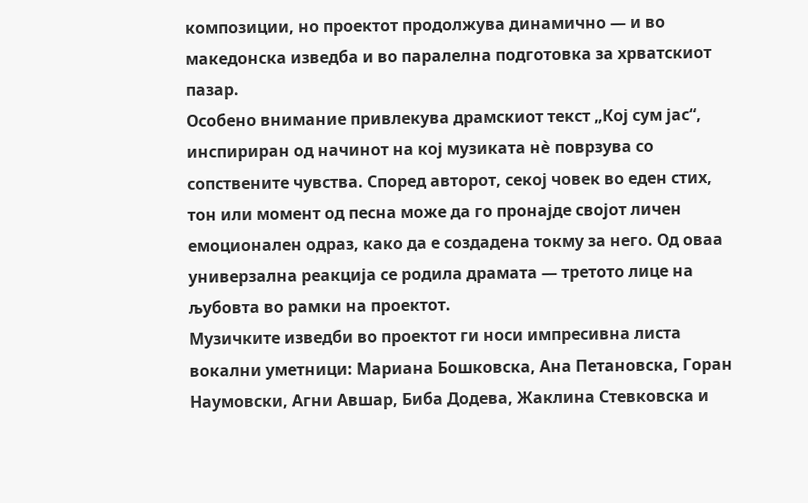композиции, но проектот продолжува динамично — и во македонска изведба и во паралелна подготовка за хрватскиот пазар.
Особено внимание привлекува драмскиот текст „Кој сум јас“, инспириран од начинот на кој музиката нè поврзува со сопствените чувства. Според авторот, секој човек во еден стих, тон или момент од песна може да го пронајде својот личен емоционален одраз, како да е создадена токму за него. Од оваа универзална реакција се родила драмата — третото лице на љубовта во рамки на проектот.
Музичките изведби во проектот ги носи импресивна листа вокални уметници: Мариана Бошковска, Ана Петановска, Горан Наумовски, Агни Авшар, Биба Додева, Жаклина Стевковска и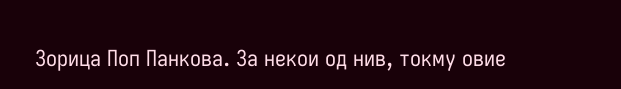Зорица Поп Панкова. За некои од нив, токму овие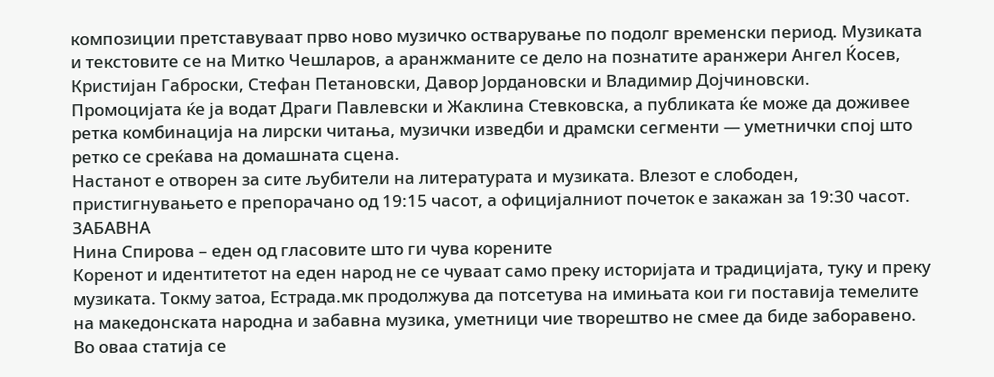композиции претставуваат прво ново музичко остварување по подолг временски период. Музиката и текстовите се на Митко Чешларов, а аранжманите се дело на познатите аранжери Ангел Ќосев, Кристијан Габроски, Стефан Петановски, Давор Јордановски и Владимир Дојчиновски.
Промоцијата ќе ја водат Драги Павлевски и Жаклина Стевковска, а публиката ќе може да доживее ретка комбинација на лирски читања, музички изведби и драмски сегменти — уметнички спој што ретко се среќава на домашната сцена.
Настанот е отворен за сите љубители на литературата и музиката. Влезот е слободен, пристигнувањето е препорачано од 19:15 часот, а официјалниот почеток е закажан за 19:30 часот.
ЗАБАВНА
Нина Спирова – еден од гласовите што ги чува корените
Коренот и идентитетот на еден народ не се чуваат само преку историјата и традицијата, туку и преку музиката. Токму затоа, Естрада.мк продолжува да потсетува на имињата кои ги поставија темелите на македонската народна и забавна музика, уметници чие творештво не смее да биде заборавено.
Во оваа статија се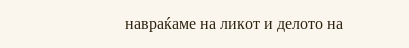навраќаме на ликот и делото на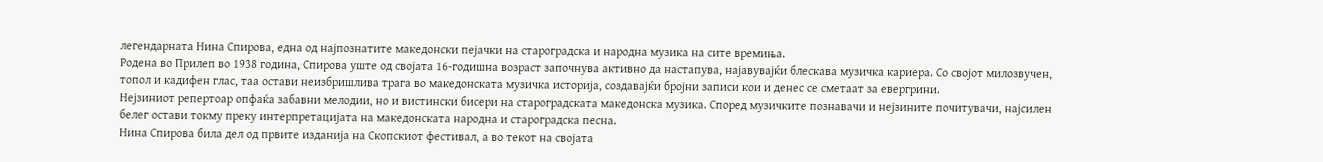легендарната Нина Спирова, една од најпознатите македонски пејачки на староградска и народна музика на сите времиња.
Родена во Прилеп во 1938 година, Спирова уште од својата 16-годишна возраст започнува активно да настапува, најавувајќи блескава музичка кариера. Со својот милозвучен, топол и кадифен глас, таа остави неизбришлива трага во македонската музичка историја, создавајќи бројни записи кои и денес се сметаат за евергрини.
Нејзиниот репертоар опфаќа забавни мелодии, но и вистински бисери на староградската македонска музика. Според музичките познавачи и нејзините почитувачи, најсилен белег остави токму преку интерпретацијата на македонската народна и староградска песна.
Нина Спирова била дел од првите изданија на Скопскиот фестивал, а во текот на својата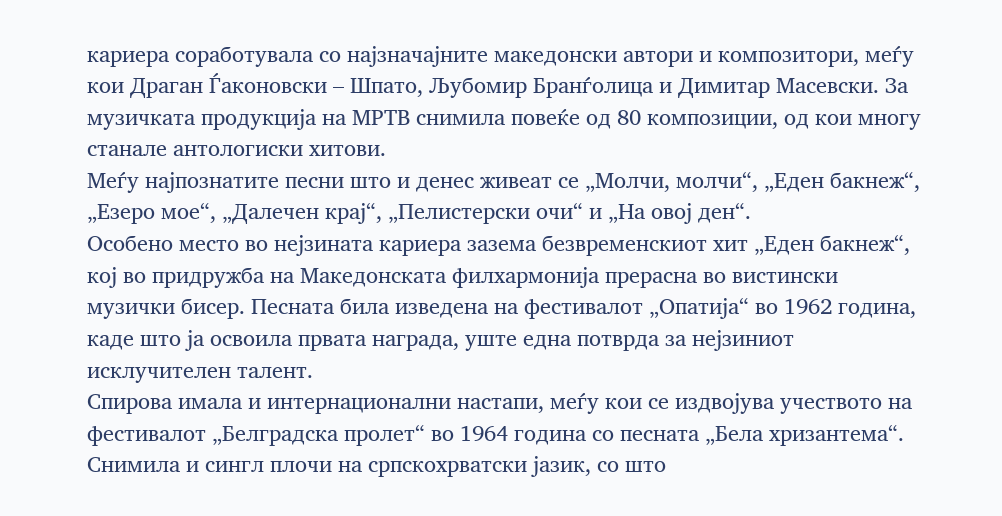кариера соработувала со најзначајните македонски автори и композитори, меѓу кои Драган Ѓаконовски – Шпато, Љубомир Бранѓолица и Димитар Масевски. За музичката продукција на МРТВ снимила повеќе од 80 композиции, од кои многу станале антологиски хитови.
Меѓу најпознатите песни што и денес живеат се „Молчи, молчи“, „Еден бакнеж“, „Езеро мое“, „Далечен крај“, „Пелистерски очи“ и „На овој ден“.
Особено место во нејзината кариера зазема безвременскиот хит „Еден бакнеж“, кој во придружба на Македонската филхармонија прерасна во вистински музички бисер. Песната била изведена на фестивалот „Опатија“ во 1962 година, каде што ја освоила првата награда, уште една потврда за нејзиниот исклучителен талент.
Спирова имала и интернационални настапи, меѓу кои се издвојува учеството на фестивалот „Белградска пролет“ во 1964 година со песната „Бела хризантема“. Снимила и сингл плочи на српскохрватски јазик, со што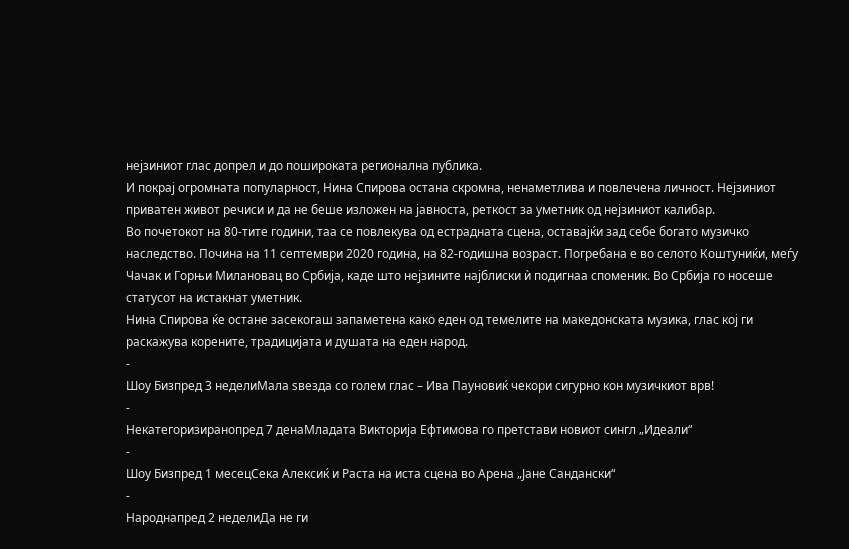нејзиниот глас допрел и до пошироката регионална публика.
И покрај огромната популарност, Нина Спирова остана скромна, ненаметлива и повлечена личност. Нејзиниот приватен живот речиси и да не беше изложен на јавноста, реткост за уметник од нејзиниот калибар.
Во почетокот на 80-тите години, таа се повлекува од естрадната сцена, оставајќи зад себе богато музичко наследство. Почина на 11 септември 2020 година, на 82-годишна возраст. Погребана е во селото Коштуниќи, меѓу Чачак и Горњи Милановац во Србија, каде што нејзините најблиски ѝ подигнаа споменик. Во Србија го носеше статусот на истакнат уметник.
Нина Спирова ќе остане засекогаш запаметена како еден од темелите на македонската музика, глас кој ги раскажува корените, традицијата и душата на еден народ.
-
Шоу Бизпред 3 неделиМала ѕвезда со голем глас – Ива Пауновиќ чекори сигурно кон музичкиот врв!
-
Некатегоризиранопред 7 денаМладата Викторија Ефтимова го претстави новиот сингл „Идеали“
-
Шоу Бизпред 1 месецСека Алексиќ и Раста на иста сцена во Арена „Јане Сандански“
-
Народнапред 2 неделиДа не ги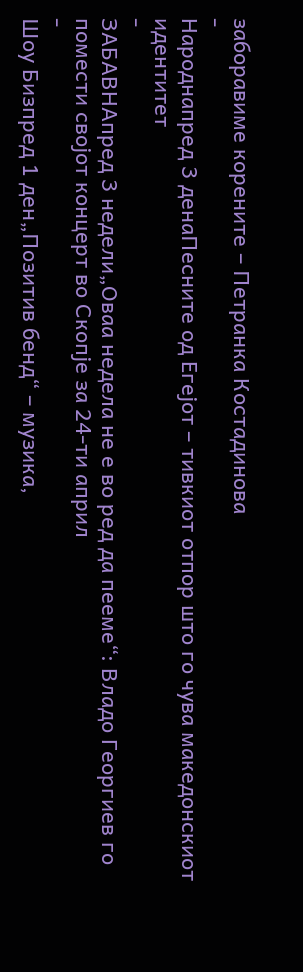заборавиме корените – Петранка Костадинова
-
Народнапред 3 денаПесните од Егејот – тивкиот отпор што го чува македонскиот идентитет
-
ЗАБАВНАпред 3 недели„Оваа недела не е во ред да пееме“: Владо Георгиев го помести својот концерт во Скопје за 24-ти април
-
Шоу Бизпред 1 ден„Позитив бенд“ – музика,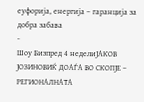еуфорија, енергија – гаранција за добра забава
-
Шоу Бизпред 4 неделиЈАКОВ ЈОЗИНОВИЌ ДОАЃА ВО СКОПЈЕ – РЕГИОНАЛНАТА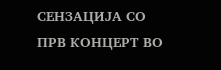СЕНЗАЦИЈА СО ПРВ КОНЦЕРТ ВО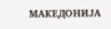МАКЕДОНИЈА